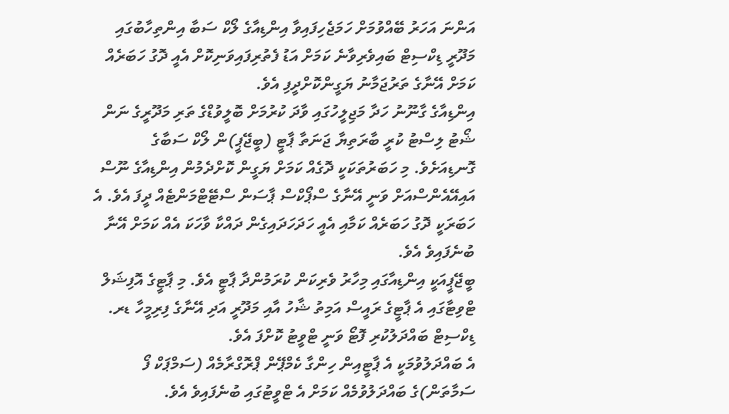އަންނަ އަހަރު ބޭއްވުމަށް ހަމަޖެހިފައިވާ އިންޑިއާގެ ލޯކް ސަބާ އިންތިހާބުގައި މަދޫރީ ޑިކްސިޓް ބައިވެރިވާނެ ކަމަށް އަޑު ފެތުރިފައިވަނިކޮށް އެއީ ދޮގު ހަބަރެއް ކަމަށް އޭނާގެ ތަރުޖަމާނު ޔަގީންކޮށްދީފި އެވެ.
އިންޑިއާގެ ގާނޫނު ހަދާ މަޖިލީހުގައި ވާދަ ކުރުމަށް ބޮލީވުޑްގެ ތަރި މަދޫރީގެ ނަން ޝޯޓު ލިސްޓު ކުރީ ބާރަތިޔާ ޖަނަތާ ޕާޓީ (ބީޖޭޕީ)ން ލޯކް ސަބާގެ ގޮނޑިއަށެވެ. މި ހަބަރުތަކަކީ ދޮގެއް ކަމަށް ޔަގީން ކޮށްދެމުން އިންޑިއާގެ ނޫސް އައިއޭއެންސްއަށް ވަނީ އޭނާގެ ސްޕޯކްސް ޕާސަން ސްޓޭޓްމަންޓެއް ދީފަ އެވެ. އެ ހަބަރަކީ ދޮގު ހަބަރެއް ކަމާއި އެއީ ހަދަހަދައިގެން ދައްކާ ވާހަކަ އެއް ކަމަށް އޭނާ ބުނެފައިވެ އެވެ.
ބީޖޭޕީއަކީ އިންޑިއާގައި މިހާރު ވެރިކަން ކުރަމުންދާ ޕާޓީ އެވެ. މި ޕާޓީގެ އޮފިޝަލް ޓްވިޓާގައި އެ ޕާޓީގެ ރައީސް އަމިތު ޝާހު އާއި މަދޫރީ އަދި އޭނާގެ ފިރިމީހާ ޑރ. ޑިކްސިޓް ބައްދަލުކުރި ފޮޓޯ ވަނީ ޓްވީޓު ކޮށްފަ އެވެ.
އެ ބައްދަލުވުމަކީ އެ ޕާޓީއިން ހިންގާ ކެމްޕޭން ޕްރޮގްރާމެއް (ސަމްޕަކް ފޯ ސަމާތަން)ގެ ބައްދަލުވުމެއް ކަމަށް އެ ޓްވީޓުގައި ބުނެފައިވެ އެވެ.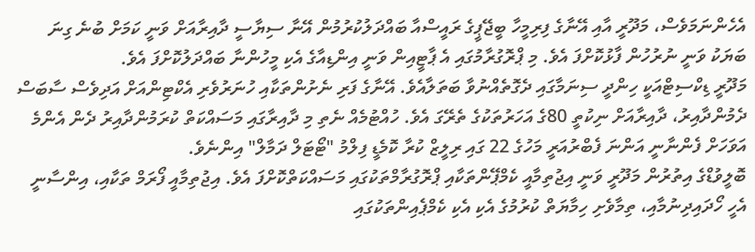އެހެންނަމަވެސް، މަދޫރީ އާއި އޭނާގެ ފިރިމީހާ ބީޖޭޕީގެ ރައީސްއާ ބައްދަލުކުރުމުން އޭނާ ސިޔާސީ ދާއިރާއަށް ވަނީ ކަމަށް ބުނެ ގިނަ ބަޔަކު ވަނީ ނުރުހުން ފާޅުކޮށްފަ އެވެ. މި ޕްރޮގުރާމުގައި އެ ޕާޓީއިން ވަނީ އިންޑިއާގެ އެކި މީހުންނާ ބައްދަލުކޮށްފަ އެވެ.
މަދޫރީ ޑިކްސިޓްއަކީ ހިންދީ ސިނަމާގައި ދެގޮތެއްނުވާ ބަތަލާއެވެ. އޭނާގެ ފަރި ނެށުންތަކާއި ހުނަރުވެރި އެކްޓިންއަށް އަދިވެސް ސާބަސް ދެމުންދާއިރު، ދާއިރާއަށް ނިކުތީ 80ގެ އަހަރުތަކުގެ ތެރޭގަ އެވެ. ހުއްޓުމެއް ނެތި މި ދާއިރާގައި މަސައްކަތް ކުރަމުންދާއިރު ދެން އެންމެ އަވަހަށް ފެންނާނީ އަންނަ ފެބްރުއަރީ މަހުގެ 22 ގައި ރިލީޒް ކުރާ ކޮމެޑީ ފިލްމު "ޓޯޓަލް ދަމާލް" އިންނެވެ.
ބޮލީވުޑްގެ އިތުރުން މަދޫރީ ވަނީ އިޖުތިމާއީ ކެމްޕޭންތަކާއި ޕްރޮގުރާމްތަކުގައި މަސައްކަތްކޮށްފަ އެވެ. އިޖުތިމާއީ ފޯރަމް ތަކާއި، އިންސާނީ އެހީ ހޯދައިދިނުމާއި، ތިމާވެށި ހިމާޔަތް ކުރުމުގެ އެކި އެކި ކެމްޕެއިންތަކުގައި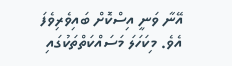އޭނާ ވަނީ އިސްކޮށް ބައިވެރިވެފަ އެވެ. މިކަހަލަ މަސައްކަތްތަކުގައި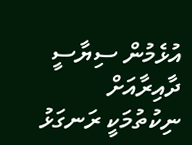އުޅެމުން ސިޔާސީ ދާއިރާއަށް ނިކުތުމަކީ ރަނގަޅު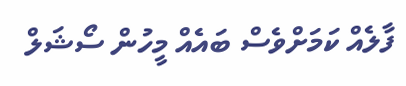ފާލެއް ކަމަށްވެސް ބައެއް މީހުން ސޯޝަލް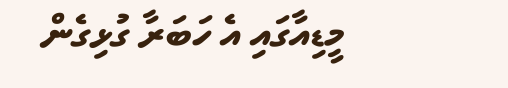މީޑިއާގައި އެ ހަބަރާ ގުޅިގެން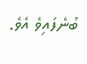ބުނެފައިވެ އެވެ.